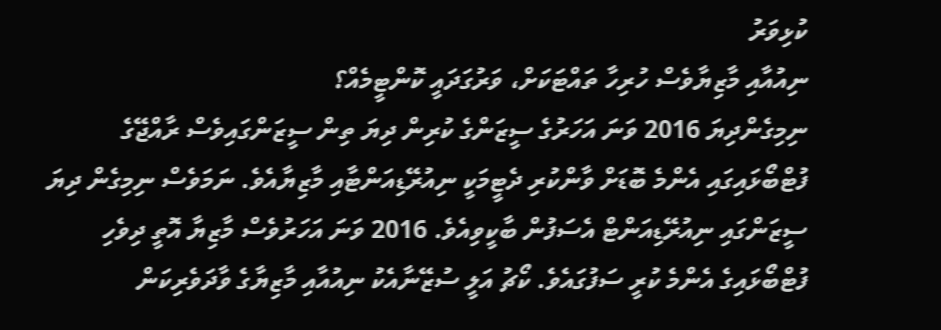ކުޅިވަރު
ނިއުއާއި މާޒިޔާވެސް ހުރިހާ ތައްޓަކަށް، ވަރުގަދައީ ކޮންޓީމެއް؟
ނިމިގެންދިޔަ 2016 ވަނަ އަހަރުގެ ސީޒަންގެ ކުރިން ދިޔަ ތިން ސީޒަންގައިވެސް ރާއްޖޭގެ ފުޓްބޯޅައިގައި އެންމެ ބޮޑަށް ވާންކުރި ދެޓީމަކީ ނިއުރޭޑިއަންޓާއި މާޒިޔާއެވެ. ނަމަވެސް ނިމިގެން ދިޔަ ސީޒަންގައި ނިއުރޭޑިއަންޓް އެސަފުން ބާކީވިއެވެ. 2016 ވަނަ އަހަރުވެސް މާޒިޔާ އޮތީ ދިވެހި ފުޓްބޯޅައިގެ އެންމެ ކުރީ ސަފުގައެވެ. ކޯޗު އަލީ ސުޒޭނާއެކު ނިއުއާއި މާޒިޔާގެ ވާދަވެރިކަން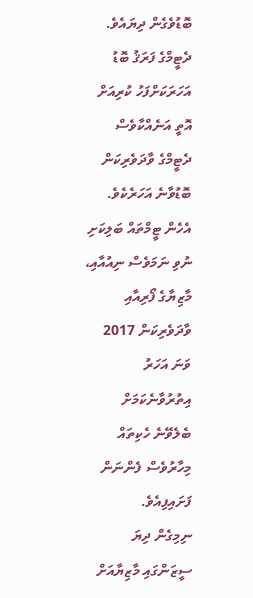ބޮޑުވެގެން ދިޔައެވެ.
ދެޓީމްގެ ފަރަޤު ބޮޑު އަހަރަކަށްފަހު ކުރިއަށް އޮތީ އަނެއްކާވެސް ދެޓީމްގެ ވާދަވެރިކަން ބޮޑުވާނެ އަހަރެކެވެ. އެހެން ޓީމްތައް ބަލިކަށި ނުވި ނަމަވެސް ނިއުއާއި، މާޒިޔާގެ ފޯރިއާއި ވާދަވެރިކަން 2017 ވަނަ އަހަރު އިތުރުވާނެކަމަށް ބެލެވޭނެ ހެކިތައް މިހާރުވެސް ފެންނަން ފަށައިފިއެވެ.
ނިމިގެން ދިޔަ ސީޒަންގައި މާޒިޔާއަށް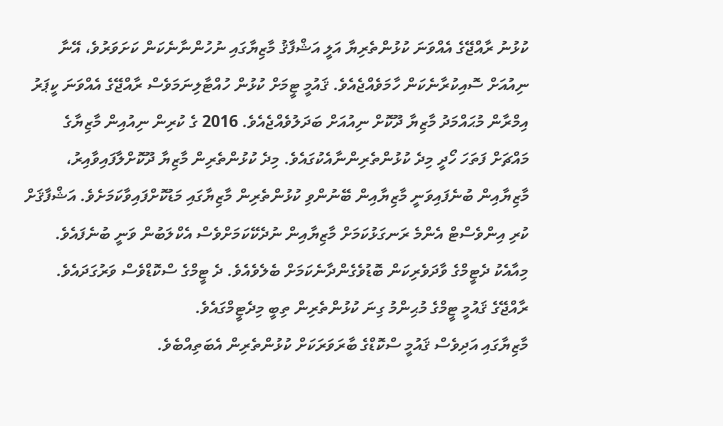ކުޅުނު ރާއްޖޭގެ އެއްވަނަ ކުޅުންތެރިޔާ އަލީ އަޝްފާޤު މާޒިޔާގައި ނުހުންނާނެކަން ކަށަވަރުވެ، އޭނާ ނިއުއަށް ސޮއިކުރާނެކަން ހާމަވެއްޖެއެވެ. ޤައުމީ ޓީމަށް ކުޅުން ހުއްޓާލިނަމަވެސް ރާއްޖޭގެ އެއްވަނަ ކީޕަރު އިމްރާން މުޙައްމަދު މާޒިޔާ ދޫކޮށް ނިއުއަށް ބަދަލުވެއްޖެއެވެ. 2016 ގެ ކުރިން ނިއުއިން މާޒިޔާގެ މައްޗަށް ފަތަހަ ހޯދީ މިދެ ކުޅުންތެރިންނާއެކުގައެވެ. މިދެ ކުޅުންތެރިން މާޒިޔާ ދޫކޮށްލާފައިވާއިރު، މާޒިޔާއިން ބުނެފައިވަނީ މާޒިޔާއިން ބޭނުންވި ކުޅުންތެރިން މާޒިޔާގައި މަޑުކޮށްފައިވާކަމަށެވެ. އަޝްފާޤަށް ކުރި އިންވެސްޓް އެންމެ ރަނގަޅުކަމަށް މާޒިޔާއިން ނުދެކޭކަމަށްވެސް އެކްލަބުން ވަނީ ބުނެފައެވެ. މިއާއެކު ދެޓީމްގެ ވާދަވެރިކަން ބޮޑުވެގެންދާނެކަމަށް ބެލެވެއެވެ. ދެ ޓީމްގެ ސްކޮޑްވެސް ވަރުގަދައެވެ. ރާއްޖޭގެ ޤައުމީ ޓީމްގެ މުޙިންމު ގިނަ ކުޅުންތެރިން ތިބީ މިދެޓީމްގައެވެ.
މާޒިޔާގައި އަދިވެސް ޤައުމީ ސްކޮޑްގެ ބާރަވަރަކަށް ކުޅުންތެރިން އެބަތިއްބެވެ.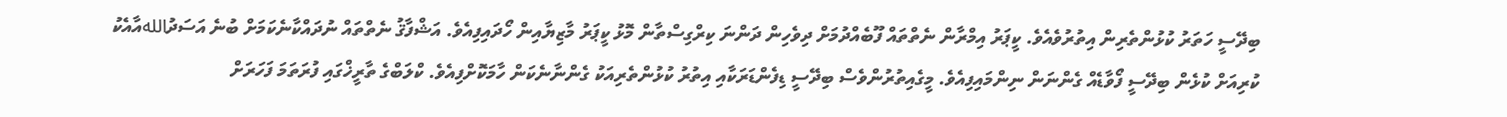ބިދޭސީ ހަތަރު ކުޅުންތެރިން އިތުރުވެއެވެ. ކީޕަރު އިމްރާން ނެތްތައް ފޫބެއްދުމަށް ދިވެހިން ދަންނަ ކިރްގިސްތާން މޮޅު ކީޕަރު މާޒިޔާއިން ހޯދައިފިއެވެ. އަޝްފާޤު ނެތްތައް ނުދައްކާނެކަމަށް ބުނެ އަސަދުاللهއާއެކު ކުރިއަށް ކުޅެން ބިދޭސީ ފޯވާޑެއް ގެންނަން ނިންމައިފިއެވެ. މީގެއިތުރުންވެސް ބިދޭސީ ޑިފެންޑަރަކާއި އިތުރު ކުޅުންތެރިއަކު ގެންނާނެކަން ހާމަކޮށްފިއެވެ. ކްލަބްގެ ތާރީޚްގައި ފުރަތަމަ ފަހަރަށް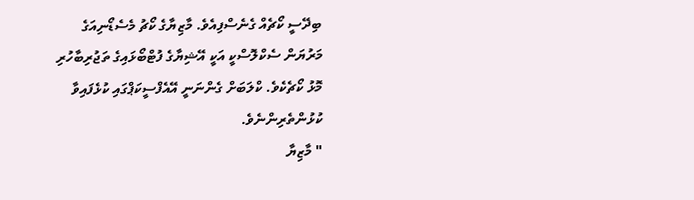ބިދޭސީ ކޯޗެއް ގެނެސްފިއެވެ. މާޒިޔާގެ ކޯޗު މެސެޑޯނިއަގެ މަރުޔަން ސެކްލޮސްކީ އަކީ އޭޝިޔާގެ ފުޓްބޯޅައިގެ ތަޖުރިބާހުރި މޮޅު ކޯޗެކެވެ. ކްލަބަށް ގެންނަނީ އޭއެފްސީކަޕްގައި ކުޅެފައިވާ ކުޅުންތެރިންނެވެ.
" މާޒިޔާ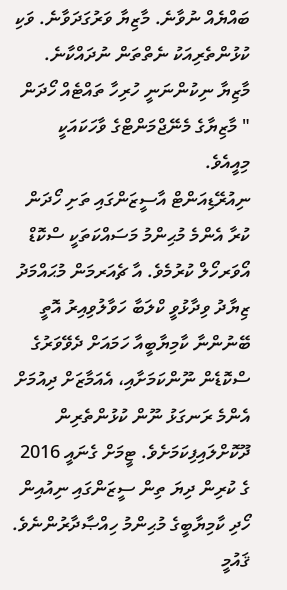ބައްޔެއް ނުވާނެ. މާޒިޔާ ވަރުގަދަވާނެ. ވަކި ކުޅުންތެރިއަކު ނެތްތަން ނުދައްކާނެ. މާޒިޔާ ނިކުންނަނީ ހުރިހާ ތައްޓެއް ހޯދަން " މާޒިޔާގެ މެނޭޖްމަންޓްގެ ވާހަކައަކީ މިއީއެވެ.
ނިއުރޭޑިއަންޓް އާސީޒަންގައި ތަށި ހޯދަން ކުރާ އެންމެ މުޙިންމު މަސައްކަތަކީ ސްކޮޑް އޯވަރހޯލް ކުރުމެވެ. އާ ޗެއަރމަން މުޙައްމަދު ޒިޔާދު ވިދާޅުވީ ކްލަބާ ހަވާލުވިއިރު އޮތީ ބޭނުންނާ ކާމިޔާބީއާ ހަމައަށް ދެވޭވަރުގެ ސްކޮޑެން ނޫންކަމަށާއި، އެއަމާޒަށް ދިއުމަށް އެންމެ ރަނގަޅު ނޫން ކުޅުންތެރިން ދޫކޮށްލައިފިކަމަށެވެ. ޓީމަށް ގެނައީ 2016 ގެ ކުރިން ދިޔަ ތިން ސީޒަންގައި ނިއުއިން ހޯދި ކާމިޔާބީގެ މުޙިންމު ހިއްޞާދާރުންނެވެ. ޤައުމީ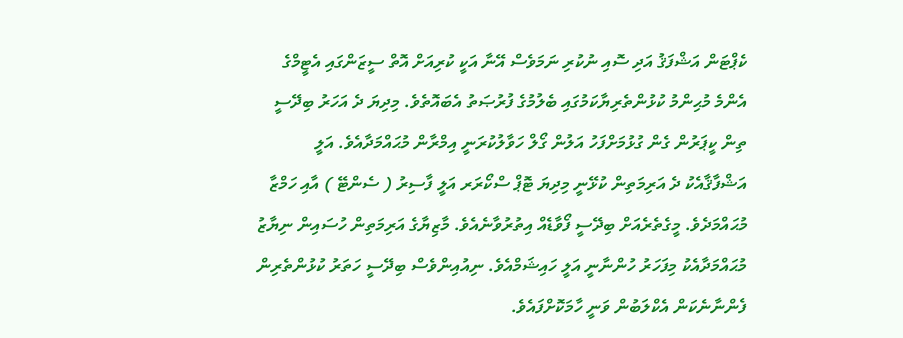ކެޕްޓަން އަޝްފަޤު އަދި ސޮއި ނުކުރި ނަމަވެސް އޭނާ އަކީ ކުރިއަށް އޮތް ސީޒަންގައި އެޓީމްގެ އެންމެ މުޙިންމު ކުޅުންތެރިޔާކަމުގައި ބެލުމުގެ ފުރުޞަތު އެބައޮތެވެ. މިދިޔަ ދެ އަހަރު ބިދޭސީ ތިން ކީޕަރުން ގެން ގުޅުމަށްފަހު އަލުން ގޯލް ހަވާލުކުރަނީ އިމްރާން މުޙައްމަދާއެވެ. އަލީ އަޝްފާޤާއެކު ދެ އަރިމަތިން ކުޅޭނީ މިދިޔަ ޓޮޕް ސްކޯރަރ އަލީ ފާސިރު ( ސެންޓޭ ) އާއި ހަމްޒާ މުޙައްމަދެވެ. މީގެތެރެއަށް ބިދޭސީ ފޯވާޑެއް އިތުރުވާނެއެވެ. މާޒިޔާގެ އަރިމަތިން ހުސައިން ނިޔާޒު މުޙައްމަދާއެކު މިފަހަރު ހުންނާނީ އަލީ ހައިޝަމްއެވެ. ނިއުއިންވެސް ބިދޭސީ ހަތަރު ކުޅުންތެރިން ފެންނާނެކަން އެކްލަބުން ވަނީ ހާމަކޮށްފައެވެ.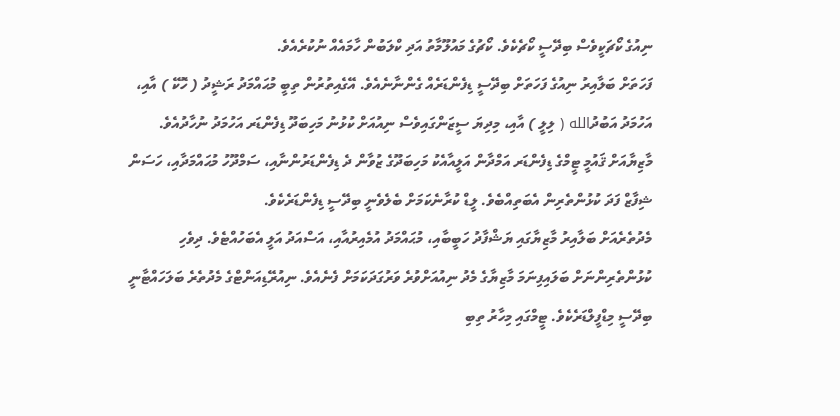ނިއުގެ ކޯޗަކީވެސް ބިދޭސީ ކޯޗެކެވެ. ކޯޗުގެ މައުލޫމާތު އަދި ކްލަބުން ހާމައެއް ނުކުރެއެވެ.
ފަހަތަށް ބަލާއިރު ނިއުގެ ފަހަތަށް ބިދޭސީ ޑިފެންޑަރެއް ގެންނާނެއެވެ. އޭގެއިތުރުން ތިބީ މުޙައްމަދު ރަޝީދު ( ހޮކޭ ) އާއި، އަހުމަދު އަބުދުالله ( ލިލީ ) އާއި، މިދިޔަ ސީޒަންގައިވެސް ނިއުއަށް ކުޅުނު މަހިބަދޫ ޑިފެންޑަރ އަހުމަދު ނުހާދުއެވެ. މާޒިޔާއަށް ޤައުމީ ޓީމްގެ ޑިފެންޑަރ އަމްދާން އަލީއާއެކު މަހިބަދޫގެ ޒުވާން ދެ ޑިފެންޑަރުންނާއި، ސަމްދޫހު މުޙައްމަދާއި، ހަސަން ޝިފާޒް ފަދަ ކުޅުންތެރިން އެބަތިއްބެވެ. ލީޑް ކުރާނެކަމަށް ބެލެވެނީ ބިދޭސީ ޑިފެންޑަރެކެވެ.
މެދުތެރެއަށް ބަލާއިރު މާޒިޔާގައި ޔަޝްފާދު ހަބީބާއި، މުޙައްމަދު އުމެއިރުއާއި، އަސްއަދު އަލީ އެބަހުއްޓެވެ. ދިވެހި ކުޅުންތެރިންނަށް ބަލައިފިނަމަ މާޒިޔާގެ މެދު ނިއުއަށްވުރެ ވަރުގަދަކަމަށް ފެނެއެވެ. ނިއުރޭޑިއަންޓްގެ މެދުތެރެ ބަލަހައްޓާނީ ބިދޭސީ މިޑްފީލްޑަރެކެވެ. ޓީމްގައި މިހާރު ތިބި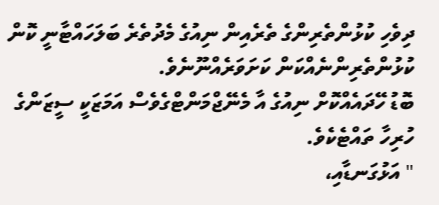ދިވެހި ކުޅުންތެރިންގެ ތެރެއިން ނިއުގެ މެދުތެރެ ބަލަހައްޓާނީ ކޮން ކުޅުންތެރިންނެއްކަން ކަށަވަރެއްނޫނެވެ.
ބޮޑު ހޭދައެއްކޮށް ނިއުގެ އާ މެނޭޖްމަންޓްގެވެސް އަމަޒަކީ ސީޒަންގެ ހުރިހާ ތައްޓެކެވެ.
" އަޅުގަނޑާއި،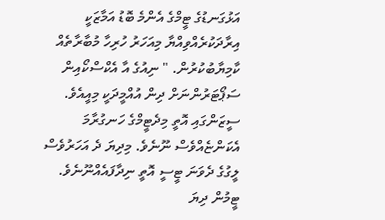އަޅުގަނޑުގެ ޓީމްގެ އެންމެ ބޮޑު އަމާޒަކީ އިރާދަކުރެއްވިއްޔާ މިއަހަރު ހުރިހާ މުބާރާތެއް ކާމިޔާބުކުރުން. " ނިއުގެ އާ އެކްސްކޯއިން ސަޕޯޓަރުންނަށް ދިން އުއްމީދަކީ މިއީއެވެ.
ސީޒަންގައި އޮތީ މިދެޓީމްގެ ހަނގުރާމަ އެކަންޏެއްވެސް ނޫނެވެ. މިދިޔަ ދެ އަހަރުވެސް ލީގުގެ ދެވަނަ ޓީސީ އޮތީ ނިދާފައެއްނޫނެވެ. ޓީމުން ދިޔަ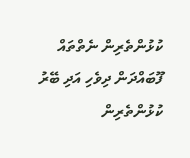ކުޅުންތެރިން ނެތްތައް ފޫބައްދަން ދިވެހި އަދި ބޭރު ކުޅުންތެރިން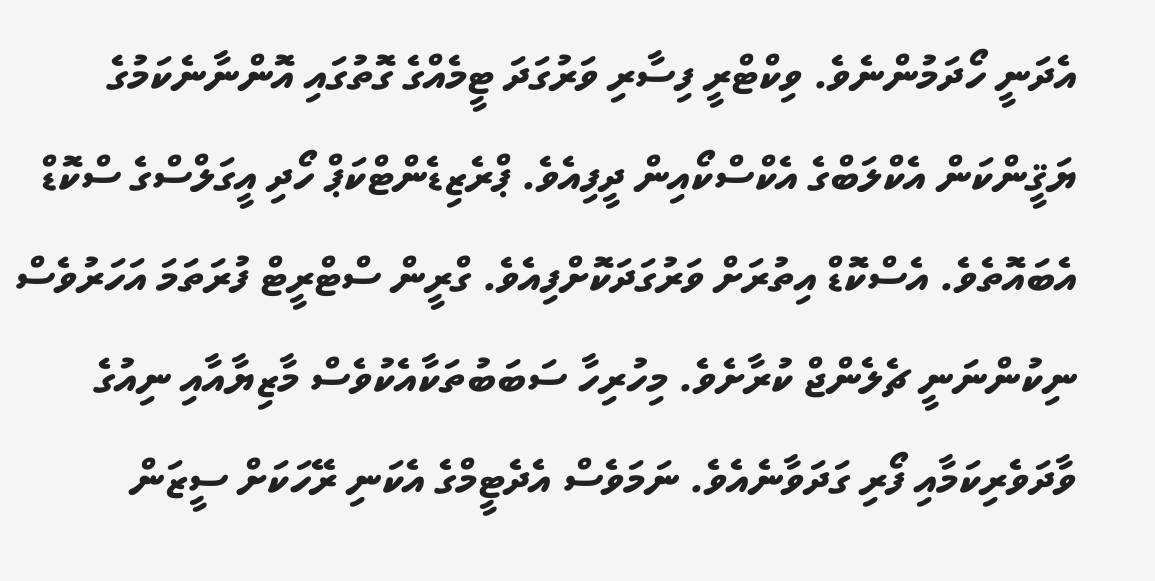އެދަނީ ހޯދަމުންނެވެ. ވިކްޓްރީ ފިސާރި ވަރުގަދަ ޓީމެއްގެ ގޮތުގައި އޮންނާނެކަމުގެ ޔަޤީންކަން އެކްލަބްގެ އެކްސްކޯއިން ދީފިއެވެ. ޕްރެޒިޑެންޓްކަޕް ހޯދި އީގަލްސްގެ ސްކޮޑް އެބައޮތެވެ. އެސްކޮޑް އިތުރަށް ވަރުގަދަކޮށްފިއެވެ. ގްރީން ސްޓްރީޓް ފުރަތަމަ އަހަރުވެސް ނިކުންނަނީ ޗެލެންޖް ކުރާށެވެ. މިހުރިހާ ސަބަބުތަކާއެކުވެސް މާޒިޔާއާއި ނިއުގެ ވާދަވެރިކަމާއި ފޯރި ގަދަވާނެއެވެ. ނަމަވެސް އެދެޓީމްގެ އެކަނި ރޭހަކަށް ސީޒަން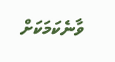ވާނެކަމަކަށް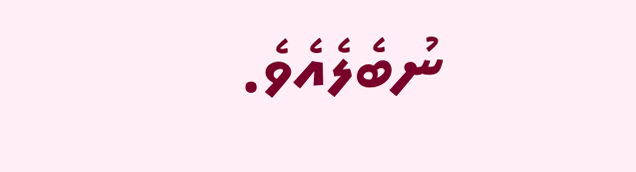ނުބެލެއެވެ.